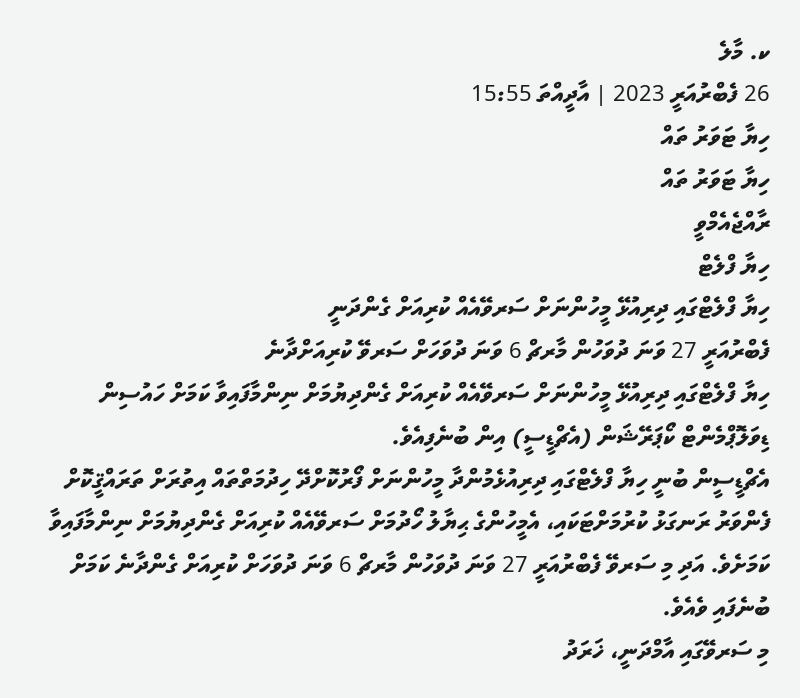ކ. މާލެ
26 ފެބްރުއަރީ 2023 | އާދީއްތަ 15:55
ހިޔާ ޓަވަރު ތައް
ހިޔާ ޓަވަރު ތައް
ރާއްޖެއެމްވީ
ހިޔާ ފްލެޓް
ހިޔާ ފްލެޓްގައި ދިރިއުޅޭ މީހުންނަށް ސަރވޭއެއް ކުރިއަށް ގެންދަނީ
ފެބްރުއަރީ 27 ވަނަ ދުވަހުން މާރޗް 6 ވަނަ ދުވަހަށް ސަރވޭ ކުރިއަށްދާނެ
ހިޔާ ފްލެޓްގައި ދިރިއުޅޭ މީހުންނަށް ސަރވޭއެއް ކުރިއަށް ގެންދިޔުމަށް ނިންމާފައިވާ ކަމަށް ހައުސިން ޑިވަލޮޕްމެންޓް ކޯޕަރޭޝަން (އެޗްޑީސީ) އިން ބުނެފިއެވެ.
އެޗްޑީސީން ބުނީ ހިޔާ ފްލެޓްގައި ދިރިއުޅެމުންދާ މީހުންނަށް ފޯރުކޮށްދޭ ހިދުމަތްތައް އިތުރަށް ތަރައްޤީކޮށް ފެންވަރު ރަނގަޅު ކުރުމަށްޓަކައި، އެމީހުންގެ ޙިޔާލު ހޯދުމަށް ސަރވޭއެއް ކުރިއަށް ގެންދިޔުމަށް ނިންމާފައިވާ ކަމަށެވެ. އަދި މި ސަރވޭ ފެބްރުއަރީ 27 ވަނަ ދުވަހުން މާރޗް 6 ވަނަ ދުވަހަށް ކުރިއަށް ގެންދާނެ ކަމަށް ބުނެފައި ވެއެވެ.
މި ސަރވޭގައި އާމްދަނީ، ޚަރަދު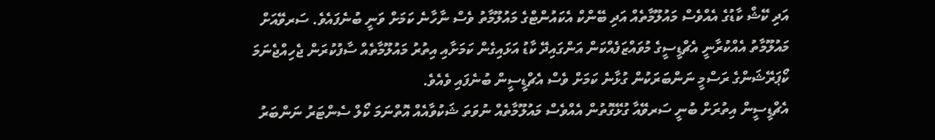އަދި ކޭޝް ކާޑުގެ އެއްވެސް މައުލޫމާތެއް އަދި ބޭންކް އެކައުންޓްގެ މައުލޫމާތު ވެސް ނާހާނެ ކަމަށް ވަނީ ބުނެފައެވެ. ސަރވޭއަށް މައުލޫމާތު އެއްކުރާނީ އެޗްޑީސީގެ މުވައްޒަފެއްކަން އަންގައިދޭ ކާޑު އަޅައިގެން ކަމަށާއި އިތުރު މައުލޫމާތެއް ސާފުކުރަން ޖެހިއްޖެނަމަ ކޯޕަރޭޝަންގެ ރަސްމީ ނަންބަރަކުން ގުޅާނެ ކަމަށް ވެސް އެޗްޑީސީން ބުނެފައި ވެއެވެ.
އެޗްޑީސީން އިތުރަށް ބުނީ ސަރވޭއާ ގުޅޭގޮތުން އެއްވެސް މައުލޫމާތެއް ނުވަތަ ޝަކުވާއެއް އޮތްނަމަ ކޯލް ސެންޓަރު ނަންބަރު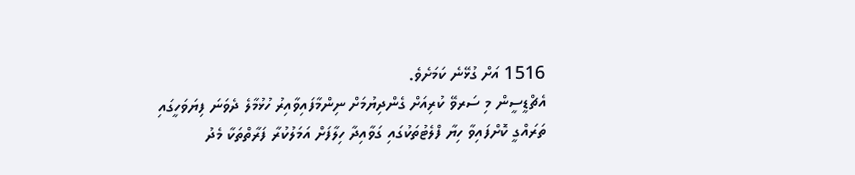1516 އަށް ގުޅޭނެ ކަމަށެވެ.
އެޗްޑީސީން މި ސަރވޭ ކުރިއަށް ގެންދިޔުމަށް ނިންމާފައިވާއިރު ހުޅުމާލެ ދެވަނަ ފިޔަވަހީގައި ތަރައްގީ ކޮށްފައިވާ ހިޔާ ފްލެޓުތަކުގައި ގަވާއިދާ ހިލާފަށް އަމަލުކުރާ ފަރާތްތަކާ މެދު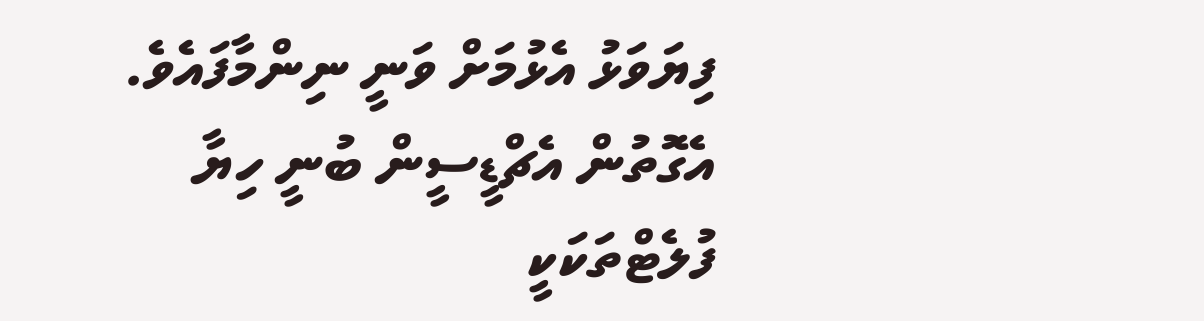ފިޔަވަޅު އެޅުމަށް ވަނީ ނިންމާފައެވެ. އެގޮތުން އެޗްޑީސީން ބުނީ ހިޔާ ފުލެޓްތަކަކީ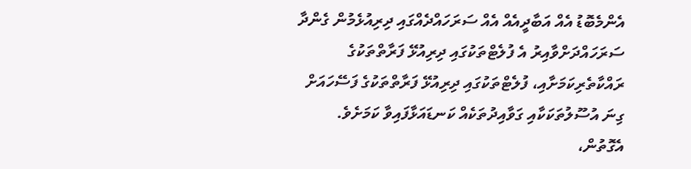އެންމެބޮޑު އެއް އަބާދީއެއް އެއް ސަރަހައްދެއްގައި ދިރިއުޅެމުން ގެންދާ ސަރަހައްދަށްވާއިރު އެ ފުލެޓްތަކުގައި ދިރިއުޅޭ ފަރާތްތަކުގެ ރައްކާތެރިކަމަށާއި، ފުލެޓްތަކުގައި ދިރިއުޅޭ ފަރާތްތަކުގެ ފަސޭހައަށް ގިނަ އުސޫލުތަކަކާއި ގަވާއިދުތަކެއް ކަނޑައަޅާފައިވާ ކަމަށެވެ. އެގޮތުން،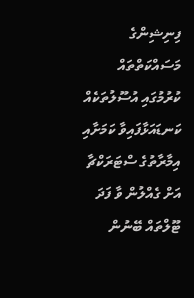ފިނިޝިންގެ މަސައްކަތްތައް ކުރުމުގައި އުސޫލުތަކެއް ކަނޑައަޅާފައިވާ ކަމަށާއި އިމާރާތުގެ ސްޓަރަކްޗާ އަށް ގެއްލުން ވާ ފަދަ ޓޫލްތައް ބޭނުން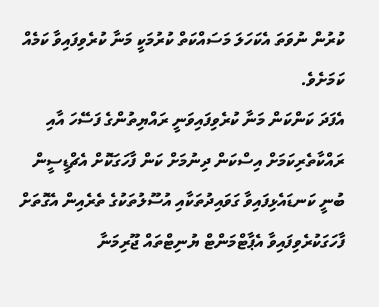ކުރުން ނުވަތަ އެކަހަލަ މަސައްކަތް ކުރުމަކީ މަނާ ކުރެވިފައިވާ ކަމެއް ކަމަށެވެ.
އެފަދަ ކަންކަން މަނާ ކުރެވިފައިވަނީ ރައްޔިތުންގެ ފަސޭހަ އާއި ރައްކާތެރިކަމަށް އިސްކަން ދިނުމަށް ކަން ފާހަގަކޮށް އެޗްޑީސީން ބުނީ ކަނޑައެޅިފައިވާ ގަވައިދުތަކާއި އުސޫލުތަކުގެ ތެރެއިން އެގޮތަށް ފާހަގަކުރެވިފައިވާ އެޕާޓްމަންޓް ޔުނިޓްތައް ޖޫރިމަނާ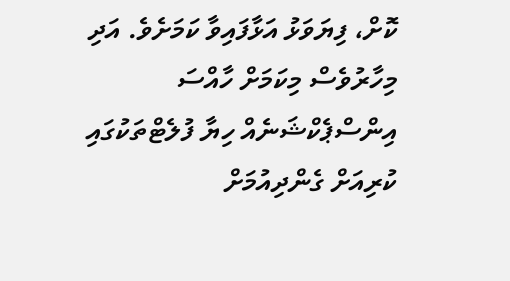ކޮށް، ފިޔަވަޅު އަޅާފައިވާ ކަމަށެވެ. އަދި މިހާރުވެސް މިކަމަށް ހާއްސަ އިންސްޕެކްޝަނެއް ހިޔާ ފުލެޓްތަކުގައި ކުރިއަށް ގެންދިއުމަށް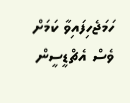ހަމަޖެހިފައިވާ ކަމަށް ވެސް އެޗްޑީސީން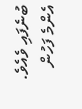ބުނެފައި ވެއެވެ.
އެންމެ ފަހުން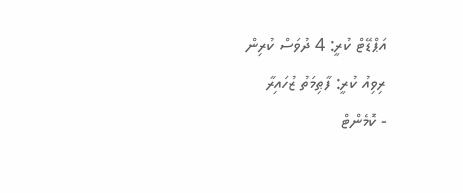އަޕްޑޭޓް ކުރީ: 4 ދުވަސް ކުރިން
ރިވިއު ކުރީ: ފާޠިމަތު ޒުހައިރާ
- ކޮމެންޓް